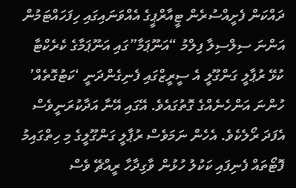ދައްކަން ފެށީއްސުރެން ޓީއާރްޕީގެ އެއްވަނައިގައި ހިފަހައްޓަމުން އަންނަ ސިލްސިލާ ފިލްމު “އަނޫޕަމާ”ގައި އަނޫޕަމާގެ ކެރެކްޓާ ކުޅޭ ރުޕާލީ ގަންގޫލީ އެ ސީރީޒްގައި ފެނިގެންދަނީ ‘ކަޓުގޮތެއް’ ހުންނަ އަންހެނެއްގެ ގޮތުގައެވެ. އޭގައި އޭނާ އަދާކުރަނީވެސް އެފަދަ ރޯލެކެވެ. އެހެން ނަމަވެސް ރުޕާލީ ގަންގޫލީގެ މި ހިތްގައިމު ފޮޓޯތައް ފެނިފައި ކަކުލު ހުޅުން ވާގިދާހާ ރީއްޗޭ ވެސް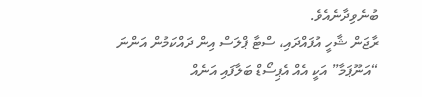ބުނެވިދާނެއެވެ.
ރާޖަން ޝާހީ އުފައްދައި، ސްޓާ ޕްލަސް އިން ދައްކަމުން އަންނަ “އަނޫޕަމާ” އަކީ އެއް އެޕިސޯޑް ބަލާފައި އަނެއް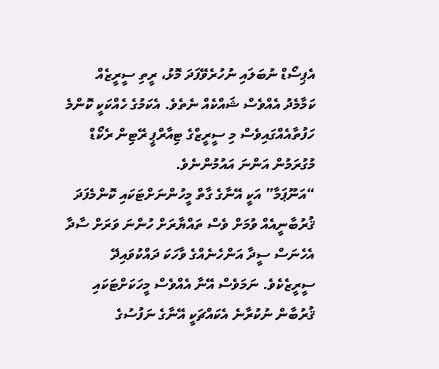އެޕިސޯޑް ނުބަލައި ނުހުރެވޭފަދަ މޮޅު، ރީތި ސީރީޒެއް ކަމާމެދު އެއްވެސް ޝައްކެއް ނެތެވެ. އެކަމުގެ ހެއްކަކީ ކޮންމެ ހަފުތާއެއްގައިވެސް މި ސީރީޒްގެ ޓިއާރްޕީ ރޭޓިން ރެކޯޑް މުގުރަމުން އަންނަ އައުމުންނެވެ.
“އަނޫޕަމާ” އަކީ އޭނާގެ ގާތް މީހުންނަށްޓަކައި ކޮންމެފަދަ ޤުރުބާނީއެއް ވުމަށް ވެސް ތައްޔާރަށް ހުންނަ ވަރަށް ސާދާ އެހެނަސް ސީދާ އަންހެނެއްގެ ވާހަކަ ދައްކުވައިދޭ ސީރީޒެކެވެ. ނަމަވެސް އޭނާ އެއްވެސް މީހަކަށްޓަކައި ޤުރުބާން ނުކުރާނެ އެކައްޗަކީ އޭނާގެ ނަފުސުގެ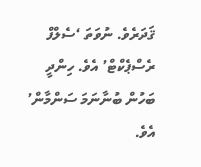ޤަދަރެވެ. ނުވަތަ ‘ސެލްފް ރެސްޕެކްޓް’ އެވެ. ހިންދީ ބަހުން ބުނާނަމަ ސަންމާން’ އެވެ.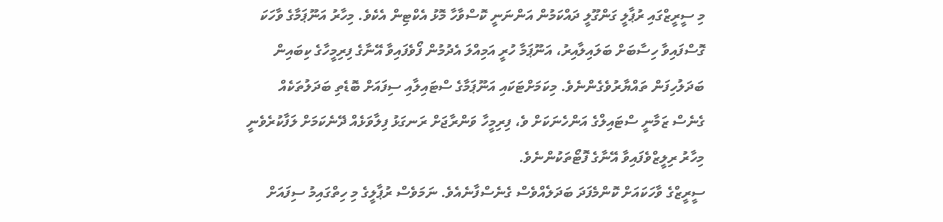މި ސީރީޒްގައި ރުޕާލީ ގަންގޫލީ ދައްކަމުން އަންނަނީ ކޮސްވާހާ މޮޅު އެކްޓިން އެކެވެ. މިހާރު އަނޫޕަމާގެ ވާހަކަ ގޮސްފައިވާ ހިސާބަށް ބަލައިލާއިރު، އަނޫޕަމާ ހުރީ އަމިއްލަ އެދުމުން ފޯވެފައިވާ އޭނާގެ ފިރިމީހާގެ ކިބައިން ބަދަލުހިފަން ތައްޔާރުވެގެންނެވެ. މިކަމަށްޓަކައި އަނޫޕަމާގެ ސްޓައިލާއި ސިފައަށް ބޮޑެތި ބަދަލުތަކެއް ގެނެސް ޒަމާނީ ސްޓައިލްގެ އަންހެނަކަށް ވެ، ފިރިމީހާ ވަންރާޖަށް ރަނގަޅު ފިލާވަޅެއް ދޭނެކަމަށް ލަފާކުރެވެނީ މިހާރު ރިލީޒްވެފައިވާ އޭނާގެ ފޮޓޯތަކުންނެވެ.
ސީރީޒްގެ ވާހަކައަށް ކޮންމެފަދަ ބަދަލެއްވެސް ގެނެސްފާނެއެވެ. ނަމަވެސް ރުޕާލީގެ މި ހިތްގައިމު ސިފައަށް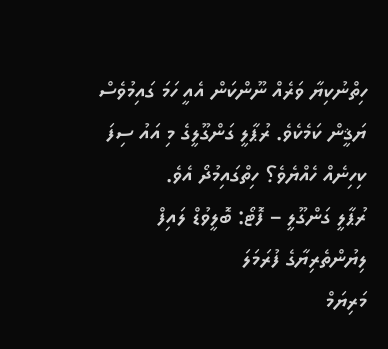ހިތްނުކިޔާ ވަރެއް ނޫންކަން އެއީ ހަމަ ގައިމުވެސް ޔަޤީން ކަމެކެވެ. ރުޕާލީ ގަންގޫލީގެ މި އައު ސިފަ ކިހިނެއް ހެއްޔެވެ؟ ހިތްގައިމުދޯ އެވެ.
ރުޕާލީ ގަންގޫލީ – ފޮޓޯ: ބޮލީވުޑް ލައިފް
ލިޔުންތެރިޔާގެ ފުރަމަލަ
މަރިޔަމް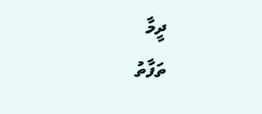ދީމާ
ތަފާތު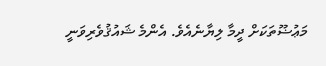މަޢުޟޫތަކަށް ދީމާ ލިޔާނެއެވެ. އެންމެ ޝައުޤުވެރިވަނީ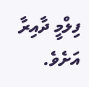ފިލްމީ ދާއިރާ އަށެވެ.